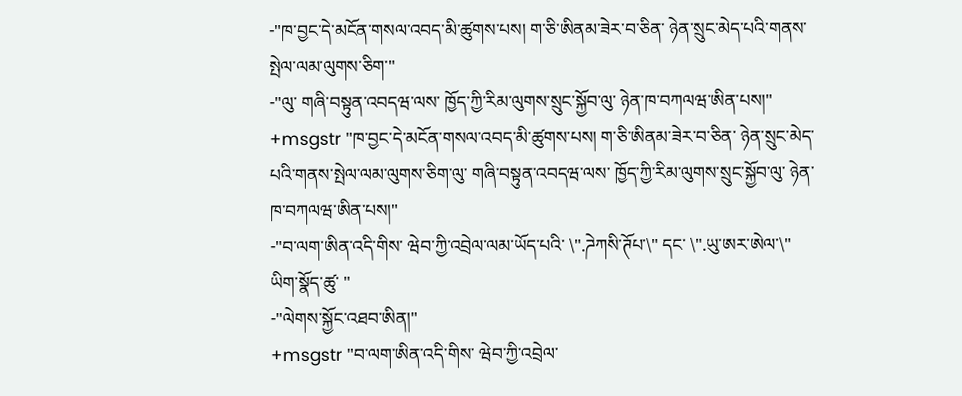-"ཁ་བྱང་དེ་མངོན་གསལ་འབད་མི་ཚུགས་པས། ག་ཅི་ཨིནམ་ཟེར་བ་ཅིན་ ཉེན་སྲུང་མེད་པའི་གནས་སྤེལ་ལམ་ལུགས་ཅིག་"
-"ལུ་ གཞི་བསྟུན་འབདཝ་ལས་ ཁྱོད་ཀྱི་རིམ་ལུགས་སྲུང་སྐྱོབ་ལུ་ ཉེན་ཁ་བཀལཝ་ཨིན་པས།"
+msgstr "ཁ་བྱང་དེ་མངོན་གསལ་འབད་མི་ཚུགས་པས། ག་ཅི་ཨིནམ་ཟེར་བ་ཅིན་ ཉེན་སྲུང་མེད་པའི་གནས་སྤེལ་ལམ་ལུགས་ཅིག་ལུ་ གཞི་བསྟུན་འབདཝ་ལས་ ཁྱོད་ཀྱི་རིམ་ལུགས་སྲུང་སྐྱོབ་ལུ་ ཉེན་ཁ་བཀལཝ་ཨིན་པས།"
-"བ་ལག་ཨིན་འདི་གིས་ ཝེབ་ཀྱི་འབྲེལ་ལམ་ཡོད་པའི་ \".ཌེཀསི་ཊོཔ་\" དང་ \".ཡུ་ཨར་ཨེལ་\" ཡིག་སྣོད་ཚུ་ "
-"ལེགས་སྐྱོང་འཐབ་ཨིན།"
+msgstr "བ་ལག་ཨིན་འདི་གིས་ ཝེབ་ཀྱི་འབྲེལ་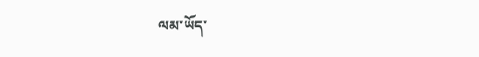ལམ་ཡོད་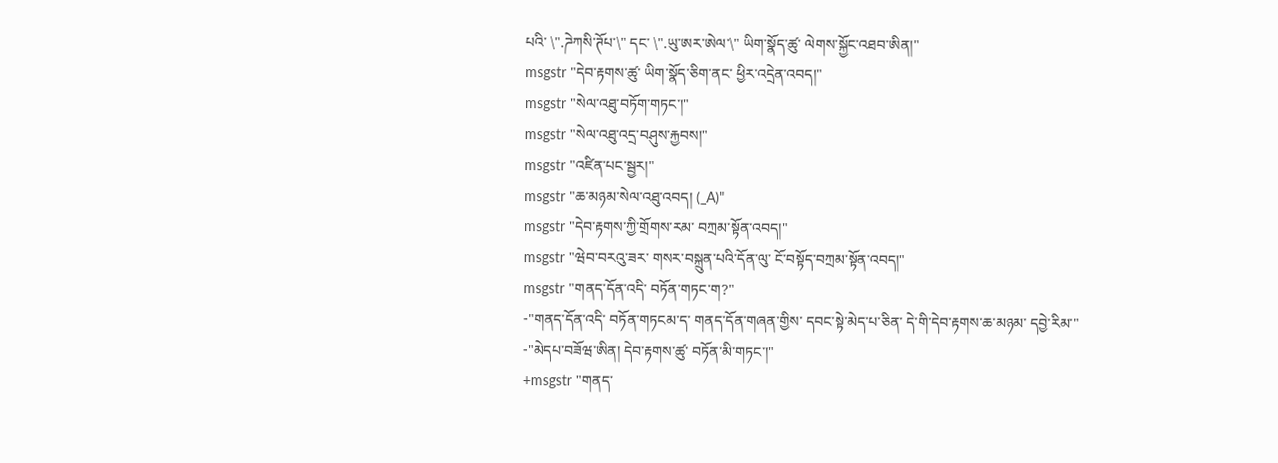པའི་ \".ཌེཀསི་ཊོཔ་\" དང་ \".ཡུ་ཨར་ཨེལ་\" ཡིག་སྣོད་ཚུ་ ལེགས་སྐྱོང་འཐབ་ཨིན།"
msgstr "དེབ་རྟགས་ཚུ་ ཡིག་སྣོད་ཅིག་ནང་ ཕྱིར་འདྲེན་འབད།"
msgstr "སེལ་འཐུ་བཏོག་གཏང་།"
msgstr "སེལ་འཐུ་འདྲ་བཤུས་རྐྱབས།"
msgstr "འཛིན་པང་སྦྱར།"
msgstr "ཆ་མཉམ་སེལ་འཐུ་འབད། (_A)"
msgstr "དེབ་རྟགས་ཀྱི་གྲོགས་རམ་ བཀྲམ་སྟོན་འབད།"
msgstr "ཝེབ་བརའུ་ཟར་ གསར་བསྐྲུན་པའི་དོན་ལུ་ ངོ་བསྟོད་བཀྲམ་སྟོན་འབད།"
msgstr "གནད་དོན་འདི་ བཏོན་གཏང་ག?"
-"གནད་དོན་འདི་ བཏོན་གཏངམ་ད་ གནད་དོན་གཞན་གྱིས་ དབང་སྟེ་མེད་པ་ཅིན་ དེ་གི་དེབ་རྟགས་ཆ་མཉམ་ དབྱེ་རིམ་"
-"མེདཔ་བཟོཝ་ཨིན། དེབ་རྟགས་ཚུ་ བཏོན་མི་གཏང་།"
+msgstr "གནད་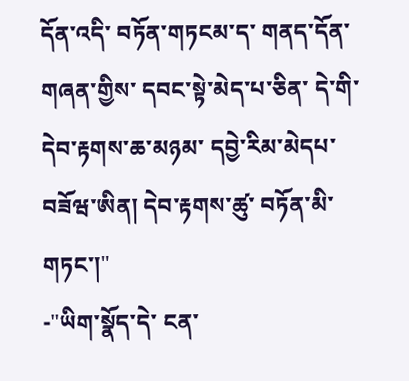དོན་འདི་ བཏོན་གཏངམ་ད་ གནད་དོན་གཞན་གྱིས་ དབང་སྟེ་མེད་པ་ཅིན་ དེ་གི་དེབ་རྟགས་ཆ་མཉམ་ དབྱེ་རིམ་མེདཔ་བཟོཝ་ཨིན། དེབ་རྟགས་ཚུ་ བཏོན་མི་གཏང་།"
-"ཡིག་སྣོད་དེ་ ངན་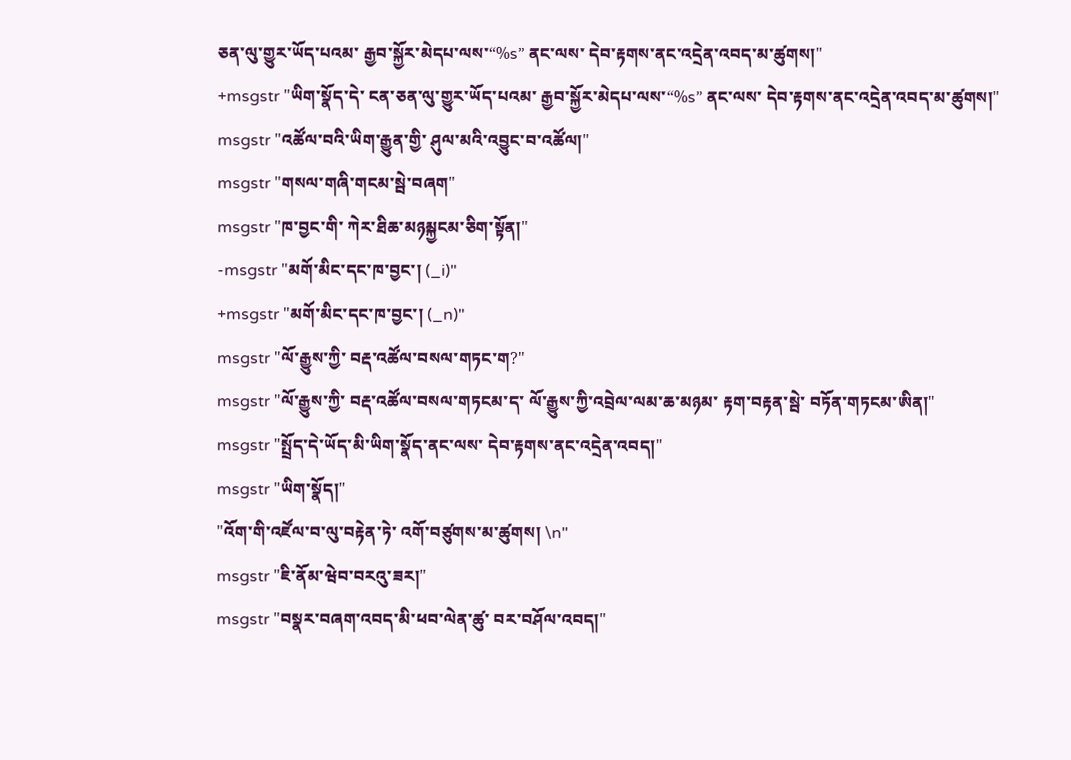ཅན་ལུ་གྱུར་ཡོད་པའམ་ རྒྱབ་སྐྱོར་མེདཔ་ལས་“%s” ནང་ལས་ དེབ་རྟགས་ནང་འདྲེན་འབད་མ་ཚུགས།"
+msgstr "ཡིག་སྣོད་དེ་ ངན་ཅན་ལུ་གྱུར་ཡོད་པའམ་ རྒྱབ་སྐྱོར་མེདཔ་ལས་“%s” ནང་ལས་ དེབ་རྟགས་ནང་འདྲེན་འབད་མ་ཚུགས།"
msgstr "འཚོལ་བའི་ཡིག་རྒྱུན་གྱི་ ཤུལ་མའི་འབྱུང་བ་འཚོལ།"
msgstr "གསལ་གཞི་གངམ་སྦེ་བཞག"
msgstr "ཁ་བྱང་གི་ ཀེར་ཐིཆ་མཉམྐྱངམ་ཅིག་སྟོན།"
-msgstr "མགོ་མིང་དང་ཁ་བྱང་། (_i)"
+msgstr "མགོ་མིང་དང་ཁ་བྱང་། (_n)"
msgstr "ལོ་རྒྱུས་ཀྱི་ བརྡ་འཚོལ་བསལ་གཏང་ག?"
msgstr "ལོ་རྒྱུས་ཀྱི་ བརྡ་འཚོལ་བསལ་གཏངམ་ད་ ལོ་རྒྱུས་ཀྱི་འབྲེལ་ལམ་ཆ་མཉམ་ རྟག་བརྟན་སྦེ་ བཏོན་གཏངམ་ཨིན།"
msgstr "སྤྲོད་དེ་ཡོད་མི་ཡིག་སྣོད་ནང་ལས་ དེབ་རྟགས་ནང་འདྲེན་འབད།"
msgstr "ཡིག་སྣོད།"
"འོག་གི་འཛོལ་བ་ལུ་བརྟེན་ཏེ་ འགོ་བཙུགས་མ་ཚུགས། \n"
msgstr "ཇི་ནོམ་ཝེབ་བརའུ་ཟར།"
msgstr "བསྣར་བཞག་འབད་མི་ཕབ་ལེན་ཚུ་ བར་བཤོལ་འབད།"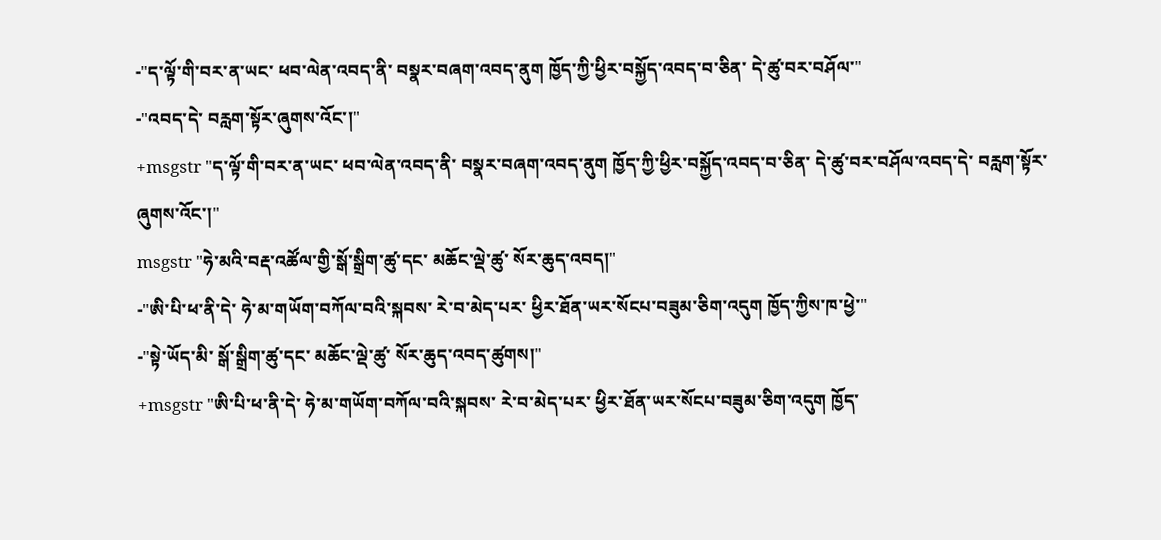-"ད་ལྟོ་གི་བར་ན་ཡང་ ཕབ་ལེན་འབད་ནི་ བསྣར་བཞག་འབད་ནུག ཁྱོད་ཀྱི་ཕྱིར་བསྐྱོད་འབད་བ་ཅིན་ དེ་ཚུ་བར་བཤོལ་"
-"འབད་དེ་ བརླག་སྟོར་ཞུགས་འོང་།"
+msgstr "ད་ལྟོ་གི་བར་ན་ཡང་ ཕབ་ལེན་འབད་ནི་ བསྣར་བཞག་འབད་ནུག ཁྱོད་ཀྱི་ཕྱིར་བསྐྱོད་འབད་བ་ཅིན་ དེ་ཚུ་བར་བཤོལ་འབད་དེ་ བརླག་སྟོར་ཞུགས་འོང་།"
msgstr "ཧེ་མའི་བརྡ་འཚོལ་གྱི་སྒོ་སྒྲིག་ཚུ་དང་ མཆོང་ལྡེ་ཚུ་ སོར་ཆུད་འབད།"
-"ཨི་པི་ཕ་ནི་དེ་ ཧེ་མ་གཡོག་བཀོལ་བའི་སྐབས་ རེ་བ་མེད་པར་ ཕྱིར་ཐོན་ཡར་སོངཔ་བཟུམ་ཅིག་འདུག ཁྱོད་ཀྱིས་ཁ་ཕྱེ་"
-"སྟེ་ཡོད་མི་ སྒོ་སྒྲིག་ཚུ་དང་ མཆོང་ལྡེ་ཚུ་ སོར་ཆུད་འབད་ཚུགས།"
+msgstr "ཨི་པི་ཕ་ནི་དེ་ ཧེ་མ་གཡོག་བཀོལ་བའི་སྐབས་ རེ་བ་མེད་པར་ ཕྱིར་ཐོན་ཡར་སོངཔ་བཟུམ་ཅིག་འདུག ཁྱོད་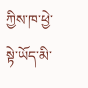ཀྱིས་ཁ་ཕྱེ་སྟེ་ཡོད་མི་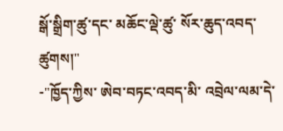སྒོ་སྒྲིག་ཚུ་དང་ མཆོང་ལྡེ་ཚུ་ སོར་ཆུད་འབད་ཚུགས།"
-"ཁྱོད་ཀྱིས་ ཨེབ་བཏང་འབད་མི་ འབྲེལ་ལམ་དེ་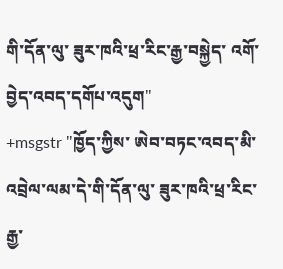གི་དོན་ལུ་ ཟུར་ཁའི་ཕྲ་རིང་རྒྱ་བསྐྱེད་ འགོ་བྱེད་འབད་དགོཔ་འདུག"
+msgstr "ཁྱོད་ཀྱིས་ ཨེབ་བཏང་འབད་མི་ འབྲེལ་ལམ་དེ་གི་དོན་ལུ་ ཟུར་ཁའི་ཕྲ་རིང་རྒྱ་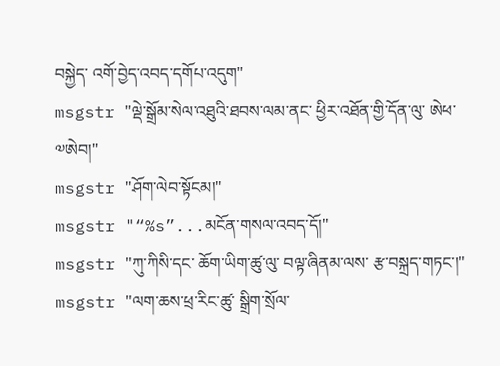བསྐྱེད་ འགོ་བྱེད་འབད་དགོཔ་འདུག"
msgstr "ལྡེ་སྒྲོམ་སེལ་འཐུའི་ཐབས་ལམ་ནང་ ཕྱིར་འཐོན་གྱི་དོན་ལུ་ ཨེཕ་༧ཨེབ།"
msgstr "ཤོག་ལེབ་སྟོངམ།"
msgstr "“%s”...མངོན་གསལ་འབད་དོ།"
msgstr "ཀུ་ཀིསི་དང་ ཆོག་ཡིག་ཚུ་ལུ་ བལྟ་ཞིནམ་ལས་ རྩ་བསྐྲད་གཏང་།"
msgstr "ལག་ཆས་ཕྲ་རིང་ཚུ་ སྒྲིག་སྲོལ་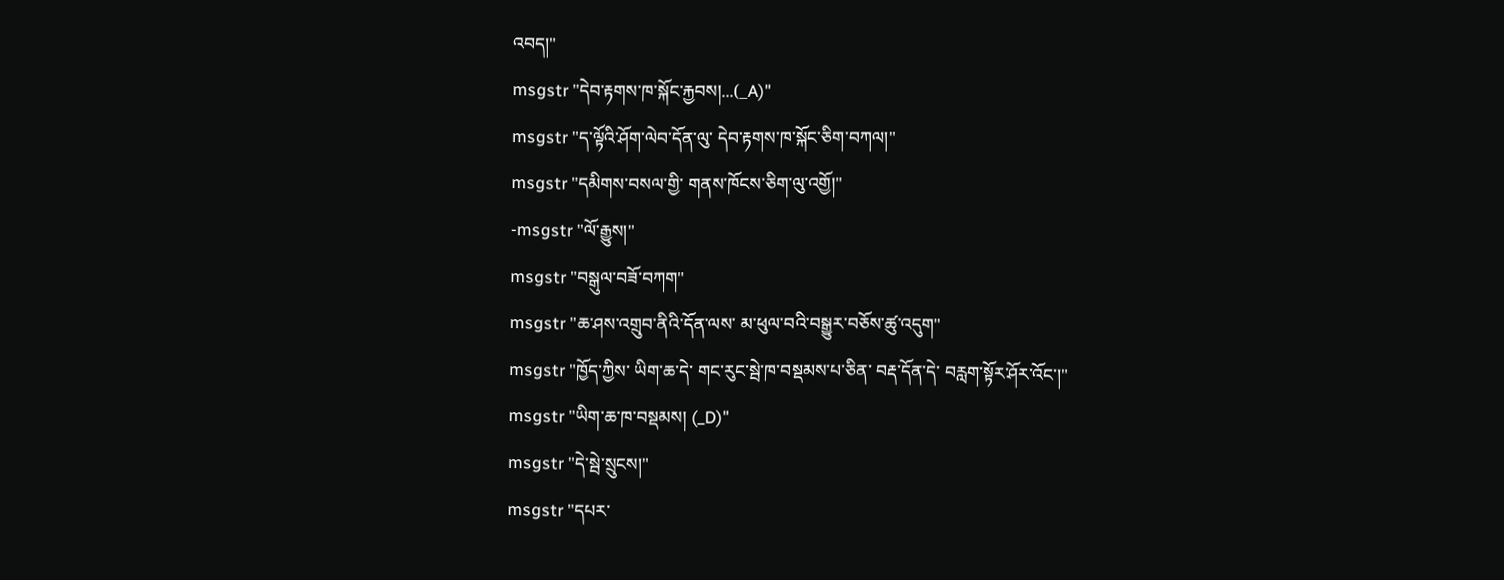འབད།"
msgstr "དེབ་རྟགས་ཁ་སྐོང་རྐྱབས།...(_A)"
msgstr "ད་ལྟོའི་ཤོག་ལེབ་དོན་ལུ་ དེབ་རྟགས་ཁ་སྐོང་ཅིག་བཀལ།"
msgstr "དམིགས་བསལ་གྱི་ གནས་ཁོངས་ཅིག་ལུ་འགྱོ།"
-msgstr "ལོ་རྒྱུས།"
msgstr "བསྒུལ་བཟོ་བཀག"
msgstr "ཆ་ཤས་འགྲུབ་ནིའི་དོན་ལས་ མ་ཕུལ་བའི་བསྒྱུར་བཅོས་ཚུ་འདུག"
msgstr "ཁྱོད་ཀྱིས་ ཡིག་ཆ་དེ་ གང་རུང་སྦེ་ཁ་བསྡམས་པ་ཅིན་ བརྡ་དོན་དེ་ བརླག་སྟོར་ཤོར་འོང་།"
msgstr "ཡིག་ཆ་ཁ་བསྡམས། (_D)"
msgstr "དེ་སྦེ་སྲུངས།"
msgstr "དཔར་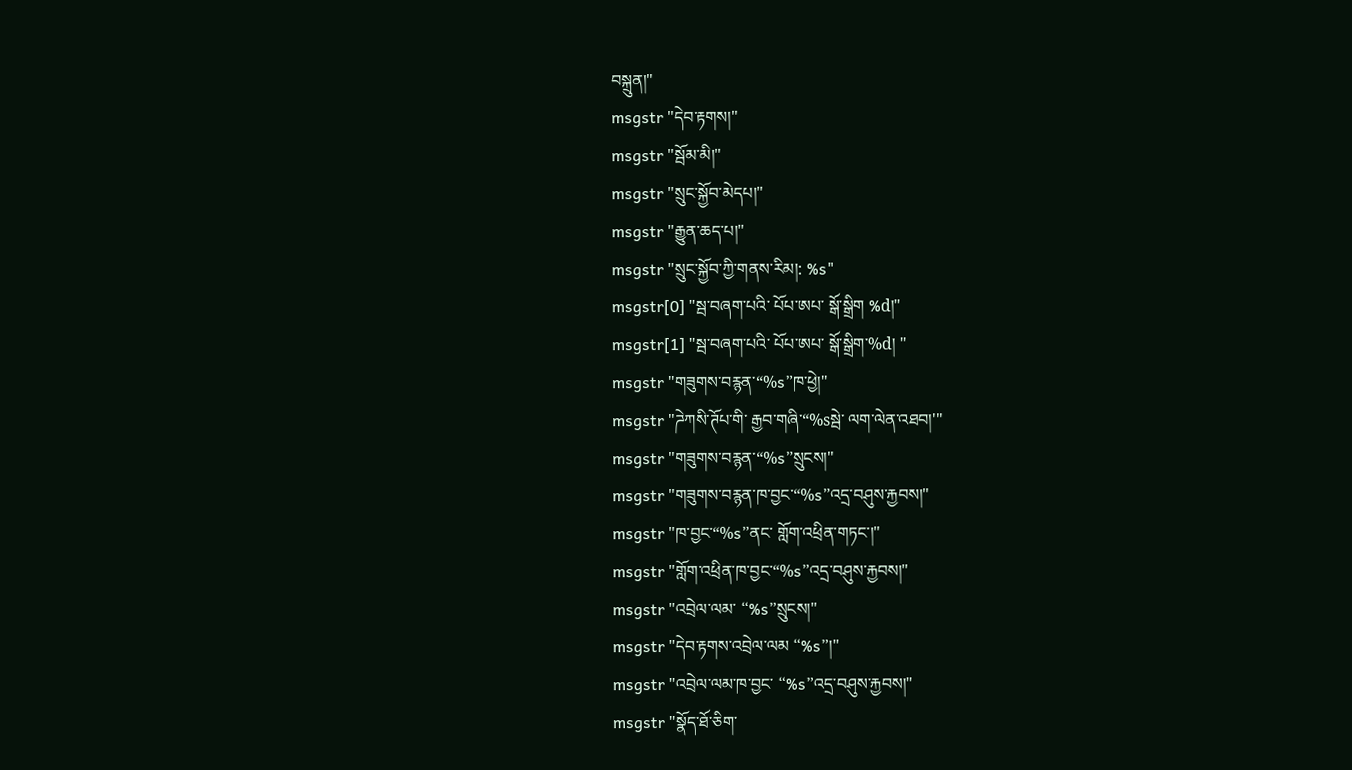བསྐྲུན།"
msgstr "དེབ་རྟགས།"
msgstr "སྦོམ་མི།"
msgstr "སྲུང་སྐྱོབ་མེདཔ།"
msgstr "རྒྱུན་ཆད་པ།"
msgstr "སྲུང་སྐྱོབ་ཀྱི་གནས་རིམ།: %s"
msgstr[0] "སྦ་བཞག་པའི་ པོཔ་ཨཔ་ སྒོ་སྒྲིག %d།"
msgstr[1] "སྦ་བཞག་པའི་ པོཔ་ཨཔ་ སྒོ་སྒྲིག་%d། "
msgstr "གཟུགས་བརྙན་“%s”ཁ་ཕྱེ།"
msgstr "ཌེཀསི་ཊོཔ་གི་ རྒྱབ་གཞི་“%sསྦེ་ ལག་ལེན་འཐབ།'"
msgstr "གཟུགས་བརྙན་“%s”སྲུངས།"
msgstr "གཟུགས་བརྙན་ཁ་བྱང་“%s”འདྲ་བཤུས་རྐྱབས།"
msgstr "ཁ་བྱང་“%s”ནང་ གློག་འཕྲིན་གཏང་།"
msgstr "གློག་འཕྲིན་ཁ་བྱང་“%s”འདྲ་བཤུས་རྐྱབས།"
msgstr "འབྲེལ་ལམ་ “%s”སྲུངས།"
msgstr "དེབ་རྟགས་འབྲེལ་ལམ “%s”།"
msgstr "འབྲེལ་ལམ་ཁ་བྱང་ “%s”འདྲ་བཤུས་རྐྱབས།"
msgstr "སྣོད་ཐོ་ཅིག་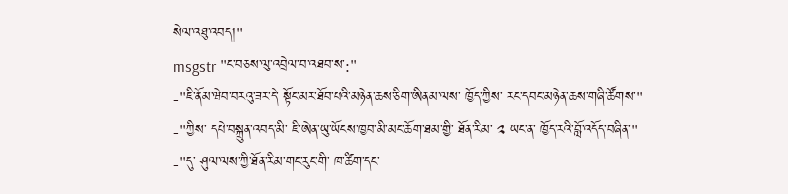སེལ་འཐུ་འབད།"
msgstr "ང་བཅས་ལུ་འབྲེལ་བ་འཐབ་ས་:"
-"ཇི་ནོམ་ཝེབ་བརའུ་ཟར་དེ་ སྟོང་མར་ཐོབ་པའི་མཉེན་ཆས་ཅིག་ཨིནམ་ལས་ ཁྱོད་ཀྱིས་ རང་དབང་མཉེན་ཆས་གཞི་ཚོགས་"
-"ཀྱིས་ དཔེ་བསྐྲུན་འབད་མི་ ཇི་ཨེན་ཡུ་ཡོངས་ཁྱབ་མི་མང་ཆོག་ཐམ་གྱི་ ཐོན་རིམ་ ༢ ཡང་ན་ ཁྱོད་རའི་བློ་འདོད་བཞིན་"
-"དུ་ ཤུལ་ལས་ཀྱི་ཐོན་རིམ་གང་རུང་གི་ ཁ་ཚིག་དང་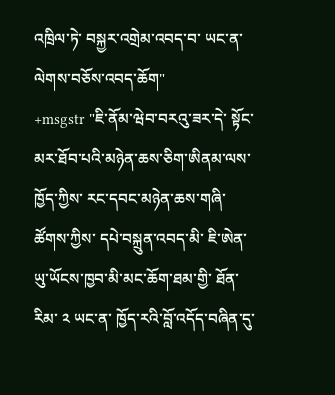འཁྲིལ་ཏེ་ བསྐྱར་འགྲེམ་འབད་བ་ ཡང་ན་ ལེགས་བཅོས་འབད་ཆོག"
+msgstr "ཇི་ནོམ་ཝེབ་བརའུ་ཟར་དེ་ སྟོང་མར་ཐོབ་པའི་མཉེན་ཆས་ཅིག་ཨིནམ་ལས་ ཁྱོད་ཀྱིས་ རང་དབང་མཉེན་ཆས་གཞི་ཚོགས་ཀྱིས་ དཔེ་བསྐྲུན་འབད་མི་ ཇི་ཨེན་ཡུ་ཡོངས་ཁྱབ་མི་མང་ཆོག་ཐམ་གྱི་ ཐོན་རིམ་ ༢ ཡང་ན་ ཁྱོད་རའི་བློ་འདོད་བཞིན་དུ་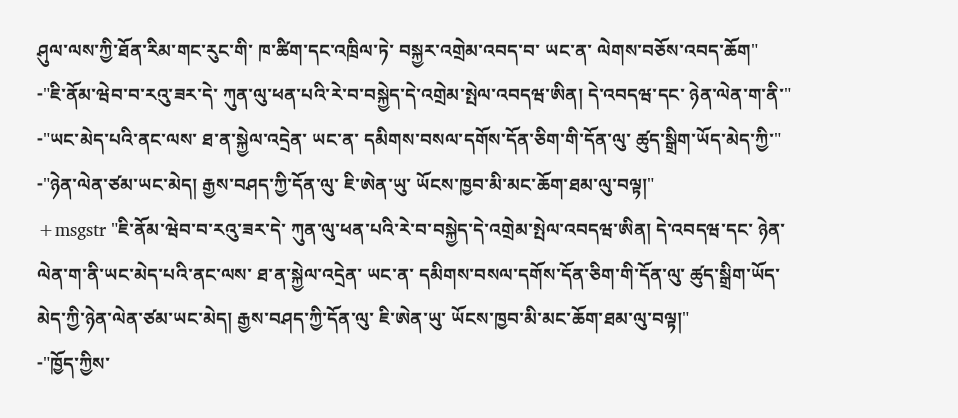ཤུལ་ལས་ཀྱི་ཐོན་རིམ་གང་རུང་གི་ ཁ་ཚིག་དང་འཁྲིལ་ཏེ་ བསྐྱར་འགྲེམ་འབད་བ་ ཡང་ན་ ལེགས་བཅོས་འབད་ཆོག"
-"ཇི་ནོམ་ཝེབ་བ་རའུ་ཟར་དེ་ ཀུན་ལུ་ཕན་པའི་རེ་བ་བསྐྱེད་དེ་འགྲེམ་སྤེལ་འབདཝ་ཨིན། དེ་འབདཝ་དང་ ཉེན་ལེན་ག་ནི་"
-"ཡང་མེད་པའི་ནང་ལས་ ཐ་ན་སྐྱེལ་འདྲེན་ ཡང་ན་ དམིགས་བསལ་དགོས་དོན་ཅིག་གི་དོན་ལུ་ ཚུད་སྒྲིག་ཡོད་མེད་ཀྱི་"
-"ཉེན་ལེན་ཙམ་ཡང་མེད། རྒྱས་བཤད་ཀྱི་དོན་ལུ་ ཇི་ཨེན་ཡུ་ ཡོངས་ཁྱབ་མི་མང་ཆོག་ཐམ་ལུ་བལྟ།"
+msgstr "ཇི་ནོམ་ཝེབ་བ་རའུ་ཟར་དེ་ ཀུན་ལུ་ཕན་པའི་རེ་བ་བསྐྱེད་དེ་འགྲེམ་སྤེལ་འབདཝ་ཨིན། དེ་འབདཝ་དང་ ཉེན་ལེན་ག་ནི་ཡང་མེད་པའི་ནང་ལས་ ཐ་ན་སྐྱེལ་འདྲེན་ ཡང་ན་ དམིགས་བསལ་དགོས་དོན་ཅིག་གི་དོན་ལུ་ ཚུད་སྒྲིག་ཡོད་མེད་ཀྱི་ཉེན་ལེན་ཙམ་ཡང་མེད། རྒྱས་བཤད་ཀྱི་དོན་ལུ་ ཇི་ཨེན་ཡུ་ ཡོངས་ཁྱབ་མི་མང་ཆོག་ཐམ་ལུ་བལྟ།"
-"ཁྱོད་ཀྱིས་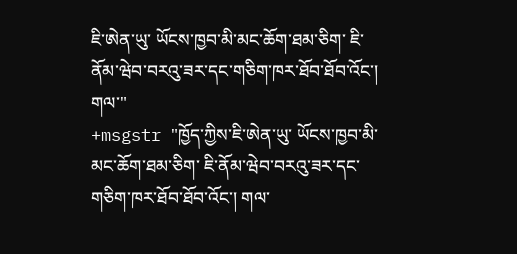ཇི་ཨེན་ཡུ་ ཡོངས་ཁྱབ་མི་མང་ཆོག་ཐམ་ཅིག་ ཇི་ནོམ་ཝེབ་བརའུ་ཟར་དང་གཅིག་ཁར་ཐོབ་ཐོབ་འོང་། གལ་"
+msgstr "ཁྱོད་ཀྱིས་ཇི་ཨེན་ཡུ་ ཡོངས་ཁྱབ་མི་མང་ཆོག་ཐམ་ཅིག་ ཇི་ནོམ་ཝེབ་བརའུ་ཟར་དང་གཅིག་ཁར་ཐོབ་ཐོབ་འོང་། གལ་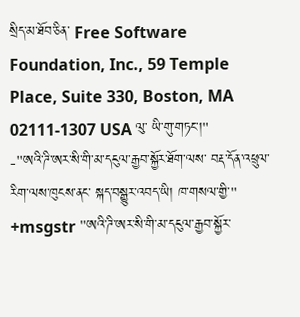སྲིད་མ་ཐོབ་ཅིན་ Free Software Foundation, Inc., 59 Temple Place, Suite 330, Boston, MA 02111-1307 USA ལུ་ ཡི་གུ་གཏང་།"
-"ཨའི་ཌི་ཨར་སི་གི་མ་དངུལ་རྒྱབ་སྐྱོར་ཐོག་ལས་ བརྡ་དོན་འཕྲུལ་རིག་ལས་ཁུངས་ནང་ སྐད་བསྒྱུར་འབད་ཡི། ཁ་གསལ་གྱི་"
+msgstr "ཨའི་ཌི་ཨར་སི་གི་མ་དངུལ་རྒྱབ་སྐྱོར་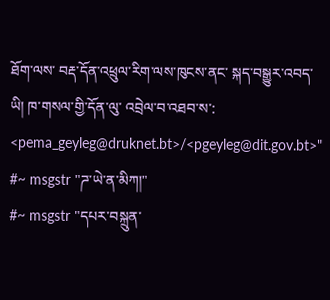ཐོག་ལས་ བརྡ་དོན་འཕྲུལ་རིག་ལས་ཁུངས་ནང་ སྐད་བསྒྱུར་འབད་ཡི། ཁ་གསལ་གྱི་དོན་ལུ་ འབྲེལ་བ་འཐབ་ས་: <pema_geyleg@druknet.bt>/<pgeyleg@dit.gov.bt>"
#~ msgstr "ཌ་ཡེ་ན་མིཀ།"
#~ msgstr "དཔར་བསྐྲུན་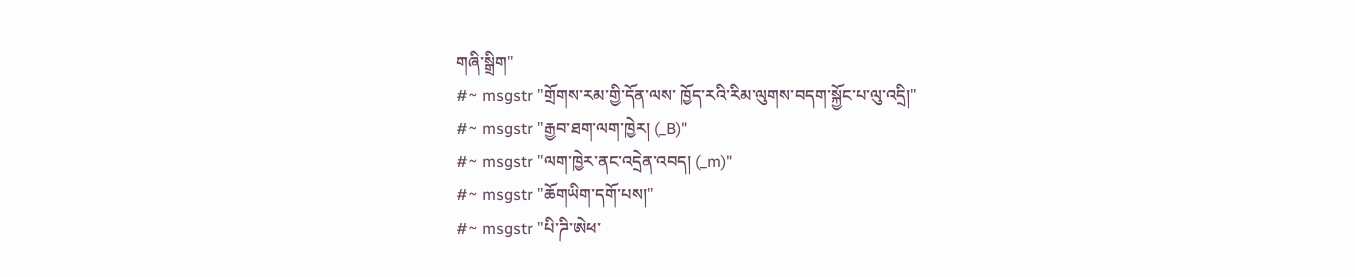གཞི་སྒྲིག"
#~ msgstr "གྲོགས་རམ་གྱི་དོན་ལས་ ཁྱོད་རའི་རིམ་ལུགས་བདག་སྐྱོང་པ་ལུ་འདྲི།"
#~ msgstr "རྒྱབ་ཐག་ལག་ཁྱེར། (_B)"
#~ msgstr "ལག་ཁྱེར་ནང་འདྲེན་འབད། (_m)"
#~ msgstr "ཆོགཡིག་དགོ་པས།"
#~ msgstr "པི་ཌི་ཨེཕ་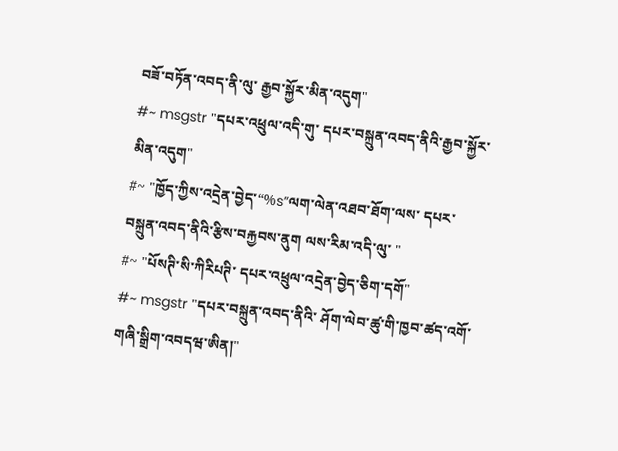བཟོ་བཏོན་འབད་ནི་ལུ་ རྒྱབ་སྐྱོར་མིན་འདུག"
#~ msgstr "དཔར་འཕྲུལ་འདི་གུ་ དཔར་བསྐྲུན་འབད་ནིའི་རྒྱབ་སྐྱོར་མིན་འདུག"
#~ "ཁྱོད་ཀྱིས་འདྲེན་བྱེད་“%s”ལག་ལེན་འཐབ་ཐོག་ལས་ དཔར་བསྐྲུན་འབད་ནིའི་རྩིས་བརྐྱབས་ནུག ལས་རིམ་འདི་ལུ་ "
#~ "པོསཊི་སི་ཀིརིཔཊི་ དཔར་འཕྲུལ་འདྲེན་བྱེད་ཅིག་དགོ"
#~ msgstr "དཔར་བསྐྲུན་འབད་ནིའི་ ཤོག་ལེབ་ཚུ་གི་ཁྱབ་ཚད་འགོ་ གཞི་སྒྲིག་འབདཝ་ཨིན།"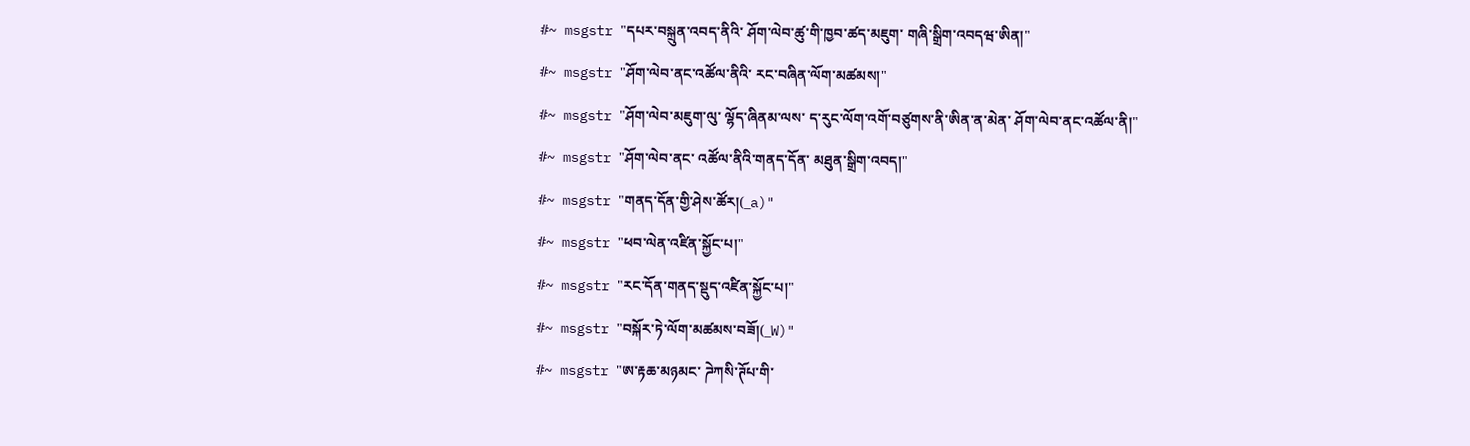#~ msgstr "དཔར་བསྐྲུན་འབད་ནིའི་ ཤོག་ལེབ་ཚུ་གི་ཁྱབ་ཚད་མཇུག་ གཞི་སྒྲིག་འབདཝ་ཨིན།"
#~ msgstr "ཤོག་ལེབ་ནང་འཚོལ་ནིའི་ རང་བཞིན་ལོག་མཚམས།"
#~ msgstr "ཤོག་ལེབ་མཇུག་ལུ་ ལྷོད་ཞིནམ་ལས་ ད་རུང་ལོག་འགོ་བཙུགས་ནི་ཨིན་ན་མེན་ ཤོག་ལེབ་ནང་འཚོལ་ནི།"
#~ msgstr "ཤོག་ལེབ་ནང་ འཚོལ་ནིའི་གནད་དོན་ མཐུན་སྒྲིག་འབད།"
#~ msgstr "གནད་དོན་གྱི་ཤེས་ཚོར།(_a)"
#~ msgstr "ཕབ་ལེན་འཛིན་སྐྱོང་པ།"
#~ msgstr "རང་དོན་གནད་སྡུད་འཛིན་སྐྱོང་པ།"
#~ msgstr "བསྐོར་ཏེ་ལོག་མཚམས་བཟོ།(_W)"
#~ msgstr "ཨ་རྟཆ་མཉམང་ ཌེཀསི་ཊོཔ་གི་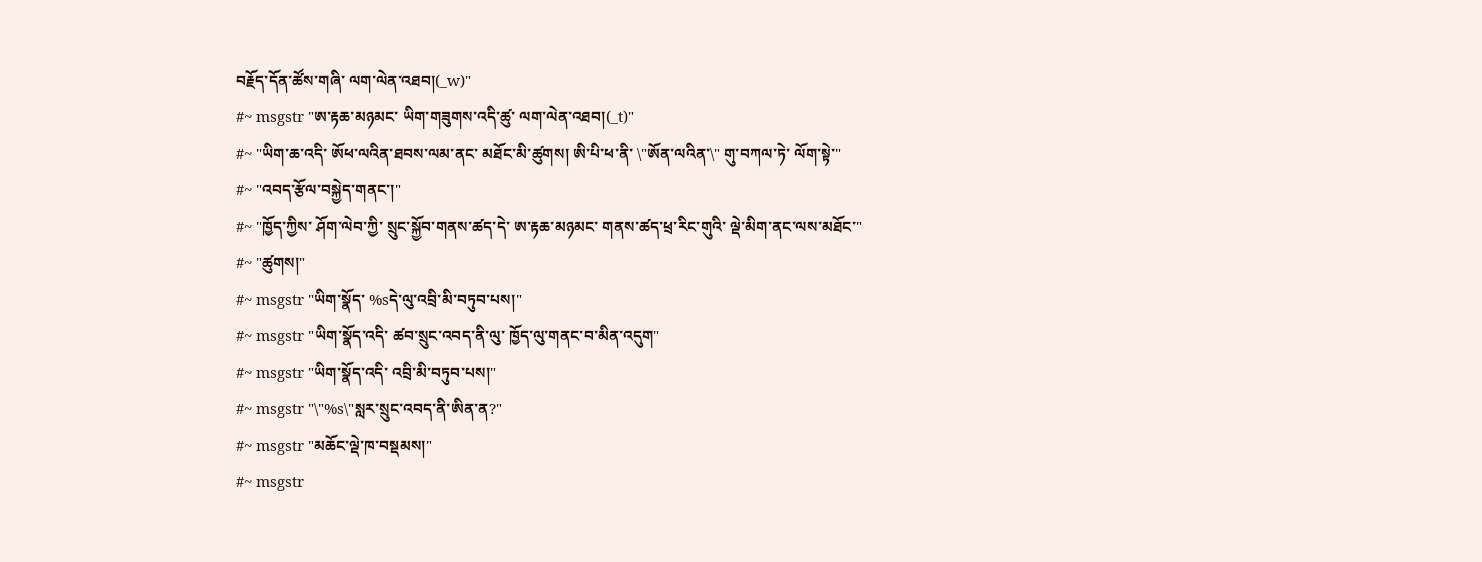བརྗོད་དོན་ཚོས་གཞི་ ལག་ལེན་འཐབ།(_w)"
#~ msgstr "ཨ་རྟཆ་མཉམང་ ཡིག་གཟུགས་འདི་ཚུ་ ལག་ལེན་འཐབ།(_t)"
#~ "ཡིག་ཆ་འདི་ ཨོཕ་ལའིན་ཐབས་ལམ་ནང་ མཐོང་མི་ཚུགས། ཨི་པི་ཕ་ནི་ \"ཨོན་ལའིན་\" གུ་བཀལ་ཏེ་ ལོག་སྟེ་"
#~ "འབད་རྩོལ་བསྐྱེད་གནང་།"
#~ "ཁྱོད་ཀྱིས་ ཤོག་ལེབ་ཀྱི་ སྲུང་སྐྱོབ་གནས་ཚད་དེ་ ཨ་རྟཆ་མཉམང་ གནས་ཚད་ཕྲ་རིང་གུའི་ ལྡེ་མིག་ནང་ལས་མཐོང་"
#~ "ཚུགས།"
#~ msgstr "ཡིག་སྣོད་ %sདེ་ལུ་འབྲི་མི་བཏུབ་པས།"
#~ msgstr "ཡིག་སྣོད་འདི་ ཚབ་སྲུང་འབད་ནི་ལུ་ ཁྱོད་ལུ་གནང་བ་མིན་འདུག"
#~ msgstr "ཡིག་སྣོད་འདི་ འབྲི་མི་བཏུབ་པས།"
#~ msgstr "\"%s\"སླར་སྲུང་འབད་ནི་ཨིན་ན?"
#~ msgstr "མཆོང་ལྡེ་ཁ་བསྡམས།"
#~ msgstr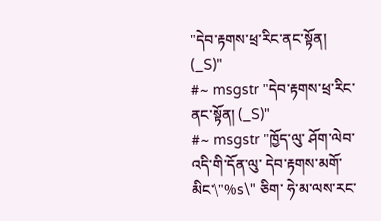"དེབ་རྟགས་ཕྲ་རིང་ནང་སྟོན། (_S)"
#~ msgstr "དེབ་རྟགས་ཕྲ་རིང་ནང་སྟོན། (_S)"
#~ msgstr "ཁྱོད་ལུ་ ཤོག་ལེབ་འདི་གི་དོན་ལུ་ དེབ་རྟགས་མགོ་མིང་\"%s\" ཅིག་ ཧེ་མ་ལས་རང་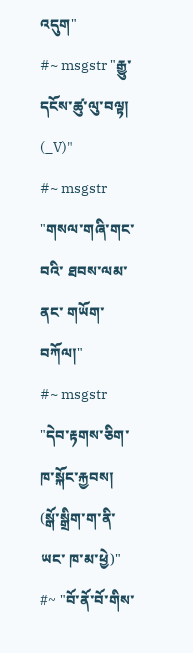འདུག"
#~ msgstr "རྒྱུ་དངོས་ཚུ་ལུ་བལྟ། (_V)"
#~ msgstr "གསལ་གཞི་གང་བའི་ ཐབས་ལམ་ནང་ གཡོག་བཀོལ།"
#~ msgstr "དེབ་རྟགས་ཅིག་ ཁ་སྐོང་རྐྱབས། (སྒོ་སྒྲིག་ག་ནི་ཡང་ ཁ་མ་ཕྱེ)"
#~ "བོ་ནོ་བོ་གིས་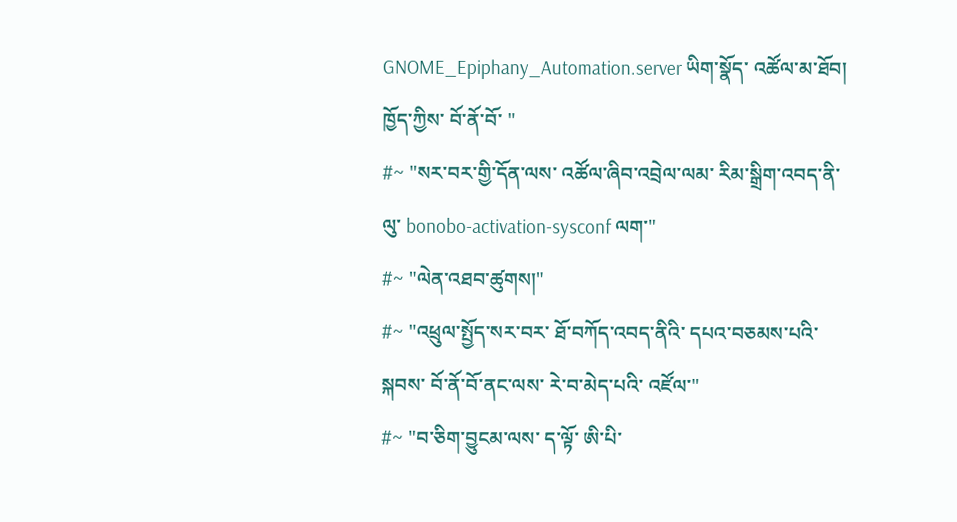GNOME_Epiphany_Automation.server ཡིག་སྣོད་ འཚོལ་མ་ཐོབ། ཁྱོད་ཀྱིས་ བོ་ནོ་བོ་ "
#~ "སར་བར་གྱི་དོན་ལས་ འཚོལ་ཞིབ་འབྲེལ་ལམ་ རིམ་སྒྲིག་འབད་ནི་ལུ་ bonobo-activation-sysconf ལག་"
#~ "ལེན་འཐབ་ཚུགས།"
#~ "འཕྲུལ་སྤྱོད་སར་བར་ ཐོ་བཀོད་འབད་ནིའི་ དཔའ་བཅམས་པའི་སྐབས་ བོ་ནོ་བོ་ནང་ལས་ རེ་བ་མེད་པའི་ འཛོལ་"
#~ "བ་ཅིག་བྱུངམ་ལས་ ད་ལྟོ་ ཨི་པི་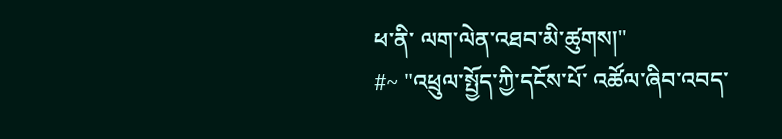ཕ་ནི་ ལག་ལེན་འཐབ་མི་ཚུགས།"
#~ "འཕྲུལ་སྤྱོད་ཀྱི་དངོས་པོ་ འཚོལ་ཞིབ་འབད་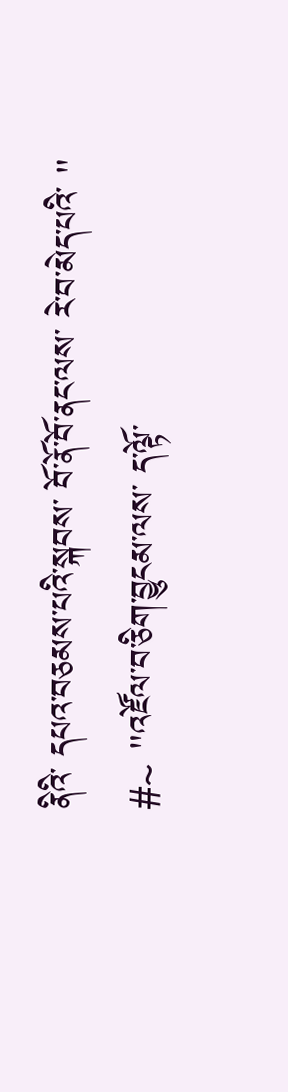ནིའི་ དཔའ་བཅམས་པའི་སྐབས་ བོ་ནོ་བོ་ནང་ལས་ རེ་བ་མེད་པའི་ "
#~ "འཛོལ་བ་ཅིག་བྱུངམ་ལས་ ད་ལྟོ་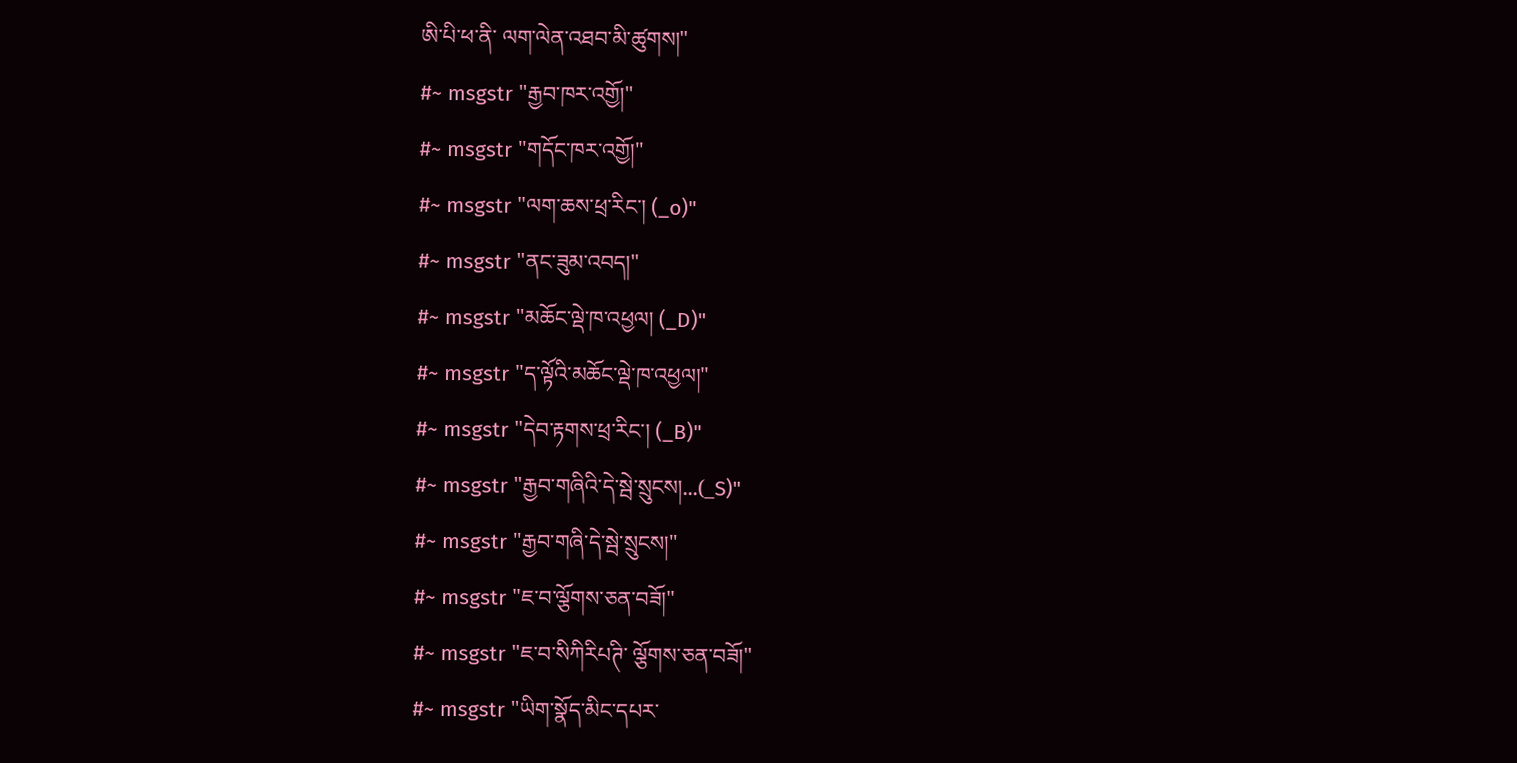ཨི་པི་ཕ་ནི་ ལག་ལེན་འཐབ་མི་ཚུགས།"
#~ msgstr "རྒྱབ་ཁར་འགྱོ།"
#~ msgstr "གདོང་ཁར་འགྱོ།"
#~ msgstr "ལག་ཆས་ཕྲ་རིང་། (_o)"
#~ msgstr "ནང་ཟུམ་འབད།"
#~ msgstr "མཆོང་ལྡེ་ཁ་འཕྱལ། (_D)"
#~ msgstr "ད་ལྟོའི་མཆོང་ལྡེ་ཁ་འཕྱལ།"
#~ msgstr "དེབ་རྟགས་ཕྲ་རིང་། (_B)"
#~ msgstr "རྒྱབ་གཞིའི་དེ་སྦེ་སྲུངས།...(_S)"
#~ msgstr "རྒྱབ་གཞི་དེ་སྦེ་སྲུངས།"
#~ msgstr "ཇ་བ་ལྕོགས་ཅན་བཟོ།"
#~ msgstr "ཇ་བ་སིཀིརིཔཊི་ ལྕོགས་ཅན་བཟོ།"
#~ msgstr "ཡིག་སྣོད་མིང་དཔར་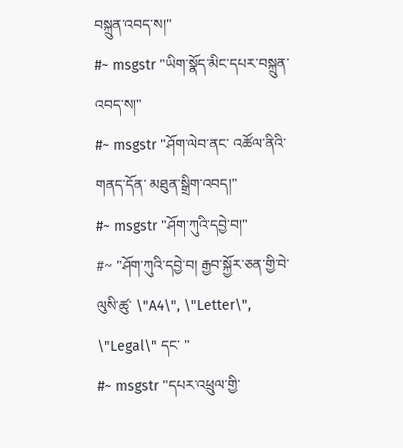བསྐྲུན་འབད་ས།"
#~ msgstr "ཡིག་སྣོད་མིང་དཔར་བསྐྲུན་འབད་ས།"
#~ msgstr "ཤོག་ལེབ་ནང་ འཚོལ་ནིའི་གནད་དོན་ མཐུན་སྒྲིག་འབད།"
#~ msgstr "ཤོག་ཀུའི་དབྱེ་བ།"
#~ "ཤོག་ཀུའི་དབྱེ་བ། རྒྱབ་སྐྱོར་ཅན་གྱི་བེ་ལུསི་ཚུ་ \"A4\", \"Letter\", \"Legal\" དང་ "
#~ msgstr "དཔར་འཕྲུལ་གྱི་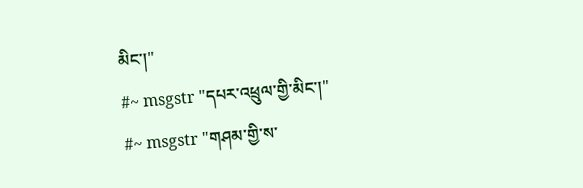མིང་།"
#~ msgstr "དཔར་འཕྲུལ་གྱི་མིང་།"
#~ msgstr "གཤམ་གྱི་ས་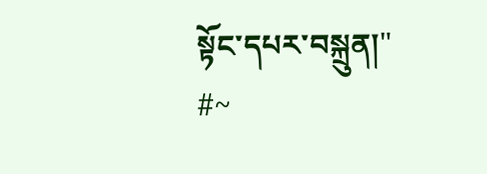སྟོང་དཔར་བསྐྲུན།"
#~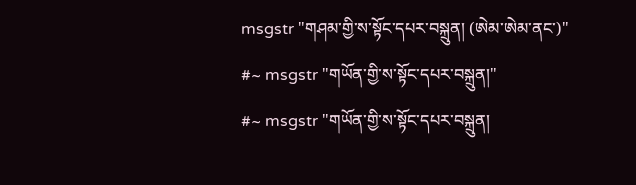msgstr "གཤམ་གྱི་ས་སྟོང་དཔར་བསྐྲུན། (ཨེམ་ཨེམ་ནང་)"
#~ msgstr "གཡོན་གྱི་ས་སྟོང་དཔར་བསྐྲུན།"
#~ msgstr "གཡོན་གྱི་ས་སྟོང་དཔར་བསྐྲུན།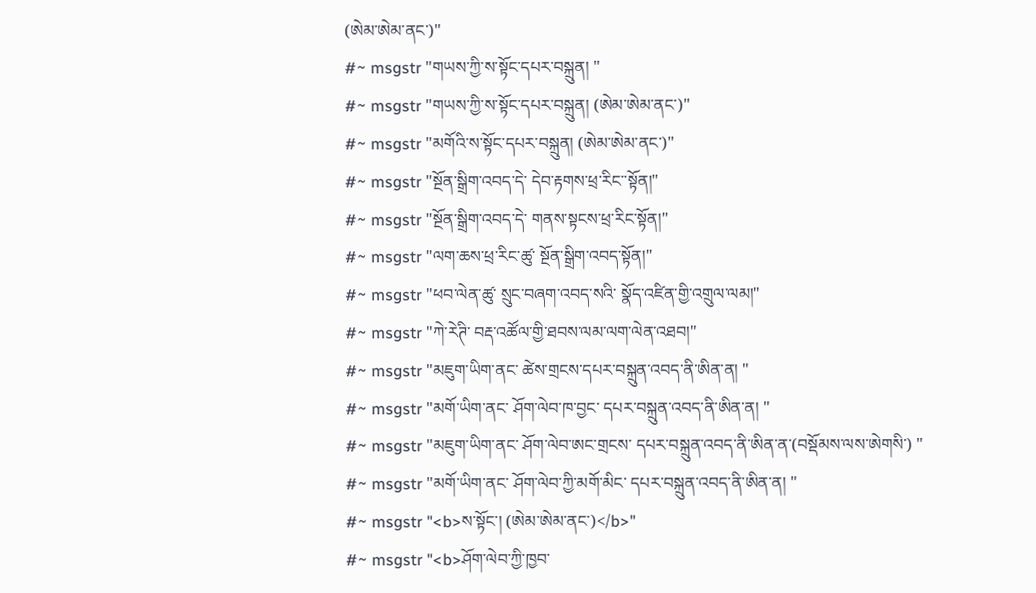(ཨེམ་ཨེམ་ནང་)"
#~ msgstr "གཡས་ཀྱི་ས་སྟོང་དཔར་བསྐྲུན། "
#~ msgstr "གཡས་ཀྱི་ས་སྟོང་དཔར་བསྐྲུན། (ཨེམ་ཨེམ་ནང་)"
#~ msgstr "མགོའི་ས་སྟོང་དཔར་བསྐྲུན། (ཨེམ་ཨེམ་ནང་)"
#~ msgstr "སྔོན་སྒྲིག་འབད་དེ་ དེབ་རྟགས་ཕྲ་རིང་་སྟོན།"
#~ msgstr "སྔོན་སྒྲིག་འབད་དེ་ གནས་སྟངས་ཕྲ་རིང་སྟོན།"
#~ msgstr "ལག་ཆས་ཕྲ་རིང་ཚུ་ སྔོན་སྒྲིག་འབད་སྟོན།"
#~ msgstr "ཕབ་ལེན་ཚུ་ སྲུང་བཞག་འབད་སའི་ སྣོད་འཛིན་གྱི་འགྲུལ་ལམ།"
#~ msgstr "ཀེ་རེཊི་ བརྡ་འཚོལ་གྱི་ཐབས་ལམ་ལག་ལེན་འཐབ།"
#~ msgstr "མཇུག་ཡིག་ནང་ ཚེས་གྲངས་དཔར་བསྐྲུན་འབད་ནི་ཨིན་ན། "
#~ msgstr "མགོ་ཡིག་ནང་ ཤོག་ལེབ་ཁ་བྱང་ དཔར་བསྐྲུན་འབད་ནི་ཨིན་ན། "
#~ msgstr "མཇུག་ཡིག་ནང་ ཤོག་ལེབ་ཨང་གྲངས་ དཔར་བསྐྲུན་འབད་ནི་ཨིན་ན་(བསྡོམས་ལས་ཨེགསི་) "
#~ msgstr "མགོ་ཡིག་ནང་ ཤོག་ལེབ་ཀྱི་མགོ་མིང་ དཔར་བསྐྲུན་འབད་ནི་ཨིན་ན། "
#~ msgstr "<b>ས་སྟོང་། (ཨེམ་ཨེམ་ནང་)</b>"
#~ msgstr "<b>ཤོག་ལེབ་ཀྱི་ཁྱབ་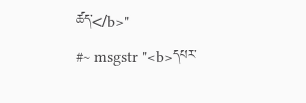ཚད་</b>"
#~ msgstr "<b>དཔར་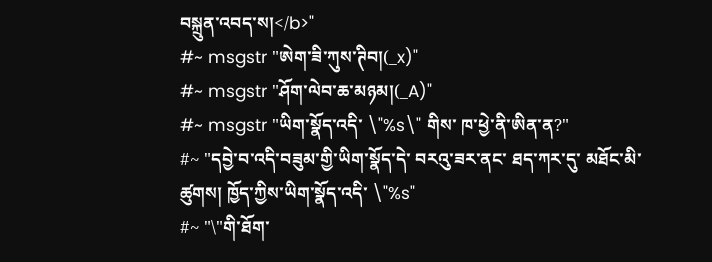བསྐྲུན་འབད་ས།</b>"
#~ msgstr "ཨེག་ཟི་ཀུས་ཊིབ།(_x)"
#~ msgstr "ཤོག་ལེབ་ཆ་མཉམ།(_A)"
#~ msgstr "ཡིག་སྣོད་འདི་ \"%s\" གིས་ ཁ་ཕྱེ་ནི་ཨིན་ན?"
#~ "དབྱེ་བ་འདི་བཟུམ་གྱི་ཡིག་སྣོད་དེ་ བརའུ་ཟར་ནང་ ཐད་ཀར་དུ་ མཐོང་མི་ཚུགས། ཁྱོད་ཀྱིས་ཡིག་སྣོད་འདི་ \"%s"
#~ "\"གི་ཐོག་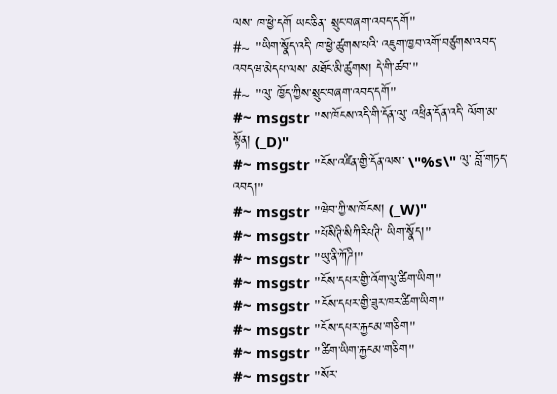ལས་ ཁ་ཕྱེ་དགོ ཡང་ཅིན་ སྲུང་བཞག་འབད་དགོ"
#~ "ཡིག་སྣོད་འདི་ ཁ་ཕྱེ་ཚུགས་པའི་ འཇུག་ཁྱབ་འགོ་བཙུགས་འབད་འབདཝ་མེདཔ་ལས་ མཐོང་མི་ཚུགས། དེ་གི་ཚབ་"
#~ "ལུ་ ཁྱོད་ཀྱིས་སྲུང་བཞག་འབད་དགོ"
#~ msgstr "ས་ཁོངས་འདི་གི་དོན་ལུ་ འཕྲིན་དོན་འདི་ ལོག་མ་སྟོན། (_D)"
#~ msgstr "ངོས་འཛིན་གྱི་དོན་ལས་ \"%s\" ལུ་ བློ་གཏད་འབད།"
#~ msgstr "ཝེབ་ཀྱི་ས་ཁོངས། (_W)"
#~ msgstr "པོསིཊི་སིཀིརིཔཊི་ ཡིག་སྣོད།"
#~ msgstr "ཡུ་ནི་ཀོཌི།"
#~ msgstr "ངོས་དཔར་གྱི་འོག་ལུ་ཚིག་ཡིག"
#~ msgstr "ངོས་དཔར་གྱི་ཟུར་ཁར་ཚིག་ཡིག"
#~ msgstr "ངོས་དཔར་རྐྱངམ་གཅིག"
#~ msgstr "ཚིག་ཡིག་རྐྱངམ་གཅིག"
#~ msgstr "སོར་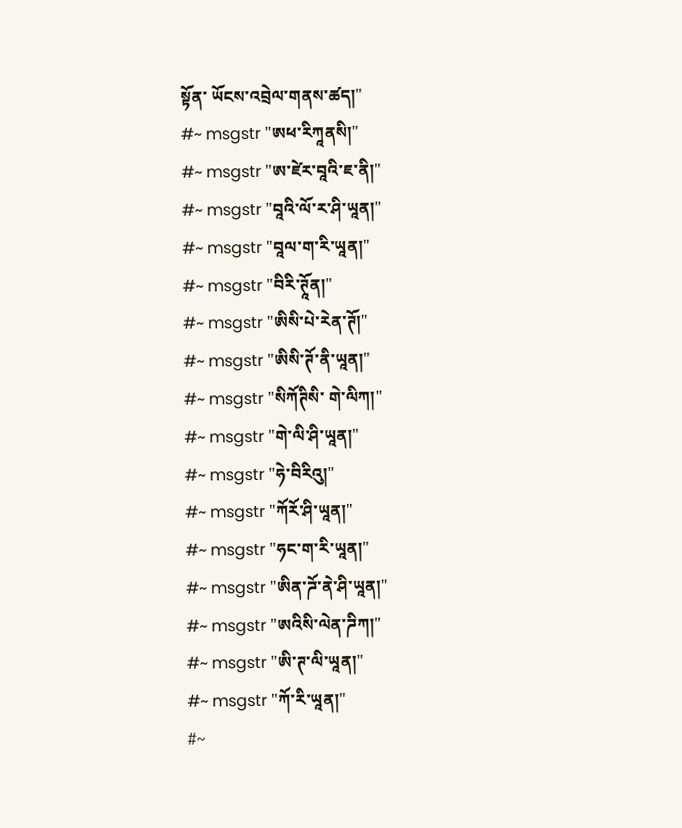སྟོན་ ཡོངས་འབྲེལ་གནས་ཚད།"
#~ msgstr "ཨཕ་རིཀཱནསི།"
#~ msgstr "ཨ་ཛེར་བཱའི་ཇ་ནི།"
#~ msgstr "བཱའི་ལོ་ར་ཤི་ཡཱན།"
#~ msgstr "བཱལ་ག་རི་ཡཱན།"
#~ msgstr "བིརི་ཊཱོན།"
#~ msgstr "ཨིསི་པེ་རེན་ཊོ།"
#~ msgstr "ཨིསི་ཊོ་ནི་ཡཱན།"
#~ msgstr "སིཀོཊིསི་ གེ་ལིཀ།"
#~ msgstr "གེ་ལི་ཤི་ཡཱན།"
#~ msgstr "ཧེ་བིརིའུ།"
#~ msgstr "ཀོརོ་ཤི་ཡཱན།"
#~ msgstr "ཧང་ག་རི་ཡཱན།"
#~ msgstr "ཨིན་ཌོ་ནེ་ཤི་ཡཱན།"
#~ msgstr "ཨའིསི་ལེན་ཌིཀ།"
#~ msgstr "ཨི་ཊ་ལི་ཡཱན།"
#~ msgstr "ཀོ་རི་ཡཱན།"
#~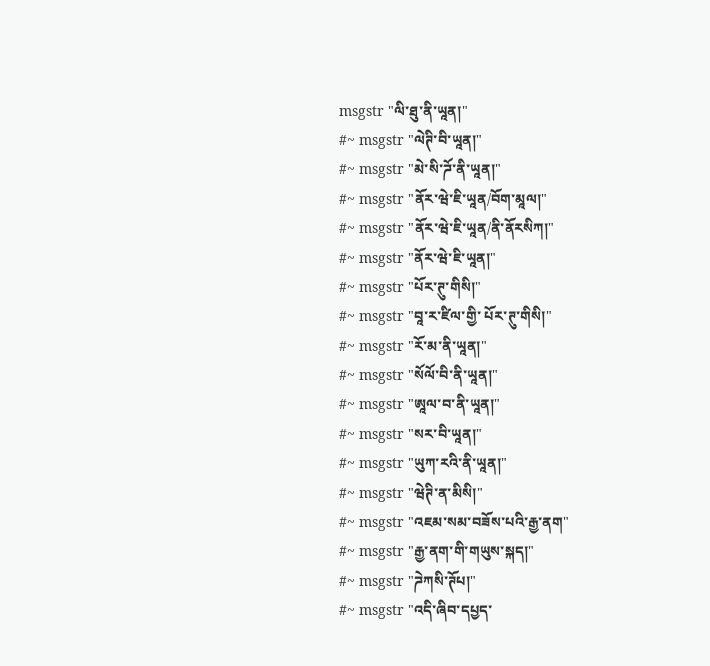msgstr "ལི་ཐུ་ནི་ཡཱན།"
#~ msgstr "ལེཊི་བི་ཡཱན།"
#~ msgstr "མེ་སི་ཌོ་ནི་ཡཱན།"
#~ msgstr "ནོར་ཝེ་ཇི་ཡཱན/བོག་མཱལ།"
#~ msgstr "ནོར་ཝེ་ཇི་ཡཱན/ནི་ནོརསིཀ།"
#~ msgstr "ནོར་ཝེ་ཇི་ཡཱན།"
#~ msgstr "པོར་ཊུ་གིསི།"
#~ msgstr "བཱ་ར་ཛིལ་གྱི་ པོར་ཊུ་གིསི།"
#~ msgstr "རོ་མ་ནི་ཡཱན།"
#~ msgstr "སོལོ་བི་ནི་ཡཱན།"
#~ msgstr "ཨཱལ་བ་ནི་ཡཱན།"
#~ msgstr "སར་བི་ཡཱན།"
#~ msgstr "ཡུཀ་རའི་ནི་ཡཱན།"
#~ msgstr "ཝེཊི་ན་མིསི།"
#~ msgstr "འཇམ་སམ་བཟོས་པའི་རྒྱ་ནག"
#~ msgstr "རྒྱ་ནག་གི་གཡུས་སྐད།"
#~ msgstr "ཌེཀསི་ཊོཔ།"
#~ msgstr "འདི་ཞིབ་དཔྱད་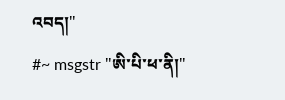འབད།"
#~ msgstr "ཨི་པི་ཕ་ནི།"